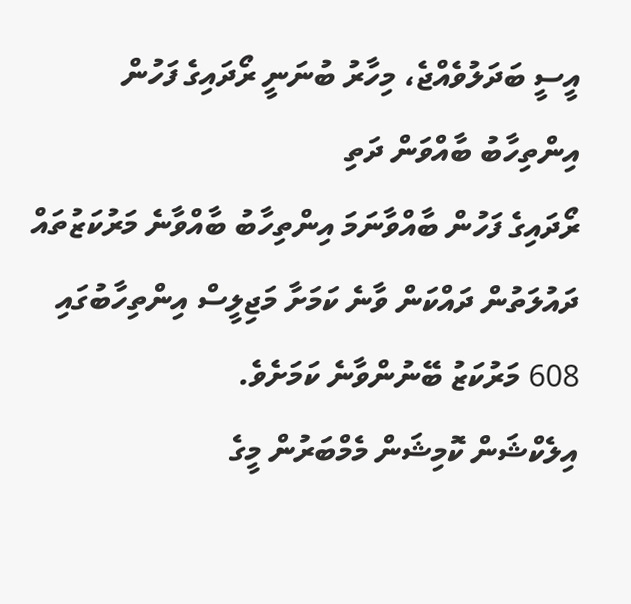އީސީ ބަދަލުވެއްޖެ، މިހާރު ބުނަނީ ރޯދައިގެ ފަހުން އިންތިހާބު ބާއްވަން ދަތި
ރޯދައިގެ ފަހުން ބާއްވާނަމަ އިންތިހާބު ބާއްވާނެ މަރުކަޒުތައް ދައުލަތުން ދައްކަން ވާނެ ކަމަށާ މަޖިލީސް އިންތިހާބުގައި 608 މަރުކަޒު ބޭނުންވާނެ ކަމަށެވެ.
އިލެކްޝަން ކޮމިޝަން މެމްބަރުން މީގެ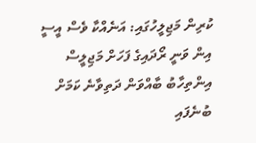ކުރިން މަޖިލީހުގައި: އަނެއްކާ ވެސް އީސީ އިން ވަނީ ރޯދައިގެ ފަހަށް މަޖިލީސް އިންތިހާބު ބާއްވަން ދަތިވާނެ ކަމަށް ބުނެފައި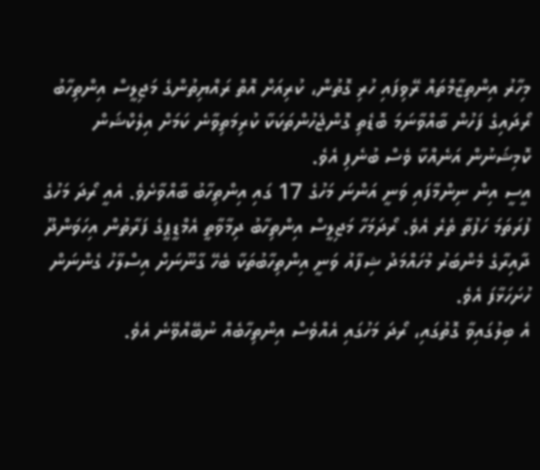މިހާރު އިންތިޒާމްތައް ރޭވިފައި ހުރި ގޮތުން، ކުރިއަށް އޮތް ރައްޔިތުންގެ މަޖިލީސް އިންތިހާބު ރޯދައިގެ ފަހުން ބާއްވާނަމަ ބޮޑެތި ގޮންޖެހުންތަކަކާ ކުރިމަތިވާނެ ކަމަށް އިލެކްޝަން ކޮމިޝަނުން އަނެއްކާ ވެސް ބުނެފި އެވެ.
އީސީ އިން ނިންމާފައި ވަނީ އަންނަ މަހުގެ 17 ގައި އިންތިހާބު ބާއްވާށެވެ. އެއީ ރޯދަ މަހުގެ ފުރަތަމަ ހަފުތާ ތެރެ އެވެ. ރޯދަމަހާ މަޖިލީސް އިންތިހާބު ދިމާވާތީ އެމްޑީޕީގެ ފަރާތުން އިހަވަންދޫ ދާއިރާގެ މެންބަރު މުހައްމަދު ޝިފާއު ވަނީ އިންތިހާބުތަކާ ބެހޭ ގާނޫނަށް އިސްލާހު ގެންނަން ހުށަހަޅާފަ އެވެ.
އެ ބިލުގައިވާ ގޮތުގައި، ރޯދަ މަހުގައި އެއްވެސް އިންތިހާބެއް ނުބޭއްވޭނެ އެވެ.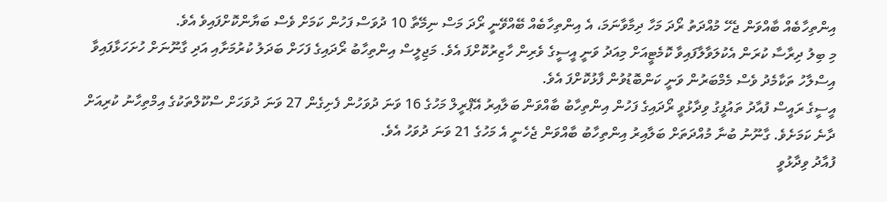އިންތިހާބެއް ބާއްވަން ޖެހޭ މުއްދަތު ރޯދަ މަހާ ދިމާވާނަމަ، އެ އިންތިހާބެއް ބޭއްވޭނީ ރޯދަ މަސް ނިމޭތާ 10 ދުވަސް ފަހުން ކަމަށް ވެސް ބަޔާންކޮށްފައިވެ އެވެ.
މި ބިލު ދިރާސާ ކުރަން އެކުލަވާލާފައިވާ ކޮމެޓީއަށް މިއަދު ވަނީ އީސީގެ ވެރިން ހާޒިރުކޮށްފަ އެވެ. މަޖިލީސް އިންތިހާބު ރޯދައިގެ ފަހަށް ބަދަލު ކުރުމަށާއި އަދި ގާނޫނަށް ހުށަހަޅާފައިވާ އިސްލާހު ތަކާމެދު ވެސް މެމްބަރުން ވަނީ ކަންބޮޑުވުން ފާޅުކޮށްފަ އެވެ.
އީސީގެ ރައީސް ފުއާދު ތައުފީގު ވިދާޅުވީ ރޯދައިގެ ފަހުން އިންތިހާބު ބާއްވަން ބަލާއިރު އޭޕްރީލް މަހުގެ 16 ވަނަ ދުވަހުން ފެށިގެން 27 ވަނަ ދުވަހަށް ސްކޫލްތަކުގެ އިމްތިހާނު ކުރިއަށް ދާނެ ކަމަށެވެ. ގާނޫނު ބުނާ މުއްދަތަށް ބަލާއިރު އިންތިހާބު ބާއްވަން ޖެހެނީ އެ މަހުގެ 21 ވަނަ ދުވަހު އެވެ.
ފުއާދު ވިދާޅުވީ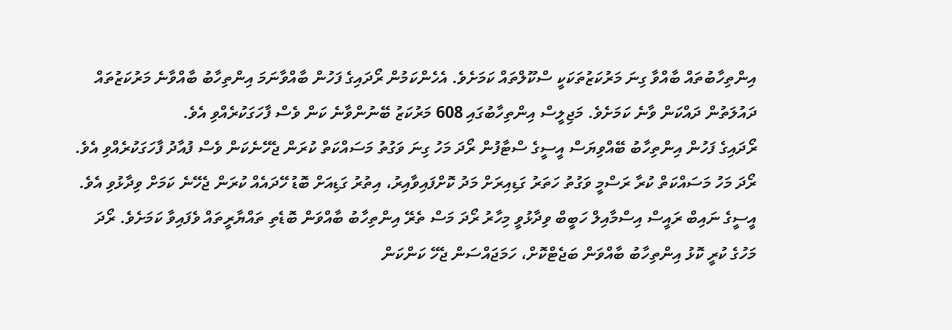އިންތިހާބުތައް ބާއްވާ ގިނަ މަރުކަޒުތަކަކީ ސްކޫލްތައް ކަމަށެވެ. އެހެންކަމުން ރޯދައިގެ ފަހުން ބާއްވާނަމަ އިންތިހާބު ބާއްވާނެ މަރުކަޒުތައް ދައުލަތުން ދައްކަން ވާނެ ކަމަށެވެ. މަޖިލީސް އިންތިހާބުގައި 608 މަރުކަޒު ބޭނުންވާނެ ކަން ވެސް ފާހަގަކުރެއްވި އެވެ.
ރޯދައިގެ ފަހުން އިންތިހާބު ބޭއްވިޔަސް އީސީގެ ސްޓާފުން ރޯދަ މަހު ގިނަ ވަގުތު މަސައްކަތް ކުރަން ޖެހޭނެކަން ވެސް ފުއާދު ފާހަގަކުރެއްވި އެވެ. ރޯދަ މަހު މަސައްކަތް ކުރާ ރަސްމީ ވަގުތު ހަތަރު ގަޑިއިރަށް މަދު ކޮށްފައިވާއިރު، އިތުރު ގަޑިއަށް ބޮޑު ހޭދައެއް ކުރަން ޖެހޭނެ ކަމަށް ވިދާޅުވި އެވެ.
އީސީގެ ނައިބް ރައީސް އިސްމާއިލް ހަބީބް ވިދާޅުވީ މިހާރު ރޯދަ މަސް ތެރޭ އިންތިހާބު ބާއްވަން ބޮޑެތި ތައްޔާރީތައް ވެފައިވާ ކަމަށެވެ. ރޯދަ މަހުގެ ކުރީ ކޮޅު އިންތިހާބު ބާއްވަން ބަޖެޓްކޮށް، ހަމަޖައްސަން ޖެހޭ ކަންކަން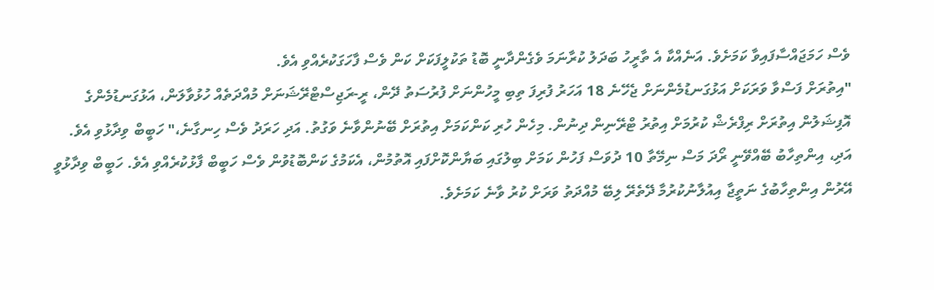ވެސް ހަމަޖައްސާފައިވާ ކަމަށެވެ. އަނެއްކާ އެ ތާރީހު ބަދަލު ކުރާނަމަ ވެގެންދާނީ ބޮޑު ތަކުލީފަކަށް ކަން ވެސް ފާހަގަކުރެއްވި އެވެ.
"އިތުރަށް ފަސްވާ ވަރަކަށް އަޅުގަނޑުމެންނަށް ޖެހޭނެ 18 އަހަރު ފުރިފަ ތިބި މީހުންނަށް ފުރުސަތު ދޭން، ރީ-ރަޖިސްޓްރޭޝަނަށް މުއްދަތެއް ހުޅުވާލަން، އަޅުގަނޑުމެންގެ އޮފިޝަލުން އިތުރަށް ރިފްރެޝް ކުރުމަށް އިތުރު ޓްރޭނިން ދިނުން. މިހެން ހުރި ކަންކަމަށް އިތުރަށް ބޭނުންވާނެ ވަގުތު. އަދި ހަރަދު ވެސް ހިނގާނެ،" ހަބީބް ވިދާޅުވި އެވެ.
އަދި، އިންތިހާބު ބޭއްވޭނީ ރޯދަ މަސް ނިމޭތާ 10 ދުވަސް ފަހުން ކަމަށް ބިލުގައި ބަޔާންކޮށްފައި އޮތުމުން، އެކަމުގެ ކަންބޮޑުވުން ވެސް ހަބީބް ފާޅުކުރެއްވި އެވެ. ހަބީބް ވިދާޅުވީ އޭރުން އިންތިހާބުގެ ނަތީޖާ އިއުލާނުކުރުމާ ދޭތެރޭ ލިބޭ މުއްދަތު ވަރަށް ކުރު ވާނެ ކަމަށެވެ.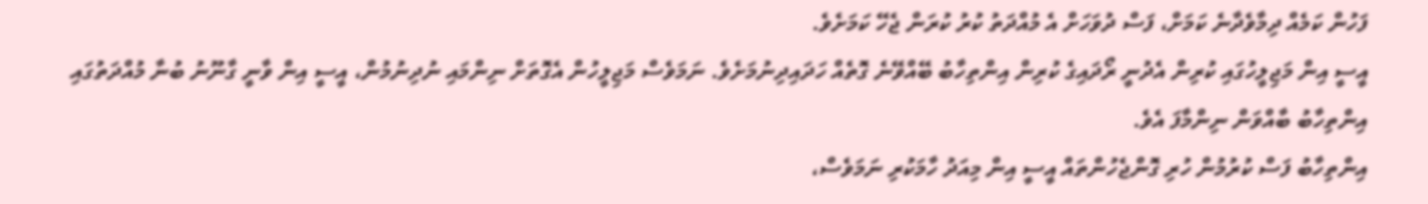ފަހުން ކަމެއް ދިމާވެދާނެ ކަމަށް، ފަސް ދުވަހަށް އެ މުއްދަތު ކުރު ކުރަން ޖެހޭ ކަމަށެވެ.
އީސީ އިން މަޖިލީހުގައި ކުރިން އެދުނީ ރޯދައިގެ ކުރިން އިންތިހާބު ބޭއްވޭނެ ގޮތެއް ހަދައިދިނުމަށެވެ. ނަމަވެސް މަޖިލީހުން އެގޮތަށް ނިންމައި ނުދިނުމުން، އީސީ އިން ވާނީ ގާނޫނު ބުނާ މުއްދަތުގައި އިންތިހާބު ބާއްވަން ނިންމާފަ އެވެ.
އިންތިހާބު ފަސް ކުރުމުން ހުރި ގޮންޖެހުންތައް އީސީ އިން މިއަދު ހާމަކުރި ނަމަވެސް،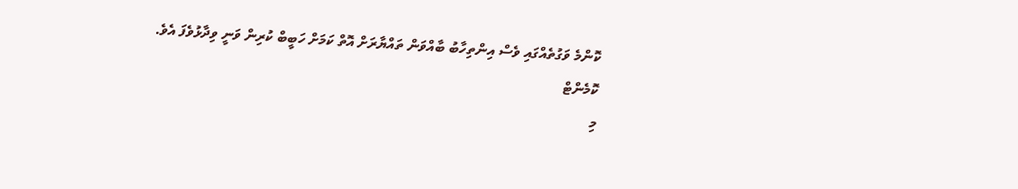ކޮންމެ ވަގުތެއްގައި ވެސް އިންތިހާބު ބާއްވަން ތައްޔާރަށް އޮތް ކަމަށް ހަބީބް ކުރިން ވަނީ ވިދާޅުވެފަ އެވެ.
ކޮމެންޓް
މި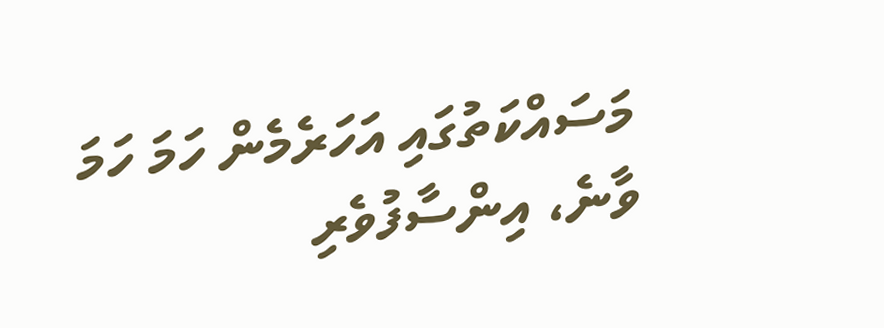މަސައްކަތުގައި އަހަރެމެން ހަމަ ހަމަ ވާނެ، އިންސާފުވެރި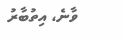ވާނެ، އިތުބާރު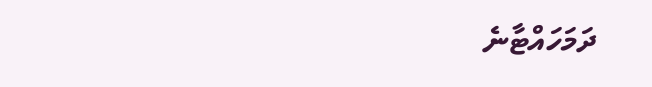ދަމަހައްޓާނެ